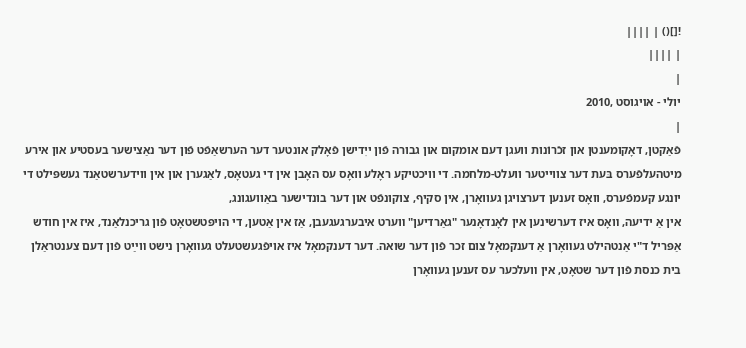![]() | ||||
| ||||
|
יולי - אױגוסט ,2010
|
פֿאַקטן, דאָקומענטן און זכֿרוֹנות וועגן דעם אומקום און גבורה פֿון ייִדישן פֿאָלק אונטער דער הערשאַפֿט פֿון דער נאַצישער בעסטיע און אירע מיטהעלפֿערס בּעת דער צווייטער וועלט-מלחמה. די וויכטיקע ראָלע וואָס עס האָבן אין די געטאָס, לאַגערן און אין ווידערשטאַנד געשפּילט די יונגע קעמפֿערס, וואָס זענען דערצויגן געוואָרן, אין סקיף, צוקונפֿט און דער בונדישער באַוועגונג,
אין אַ ידיעה, װאָס איז דערשינען אין לאָנדאָנער "גאַרדיען" װערט איבערגעגעבן, אַז אין אַטען, די הויפּטשטאָט פֿון גריכנלאַנד, איז אין חודש אַפּריל ד"י אַנטהילט געװאָרן אַ דענקמאָל צום זכר פֿון דער שואה. דער דענקמאָל איז אויפֿגעשטעלט געװאָרן נישט װײַט פֿון דעם צענטראַלן בית כנסת פֿון דער שטאָט, אין װעלכער עס זענען געװאָרן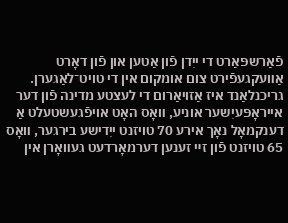פֿאַרשפּאַרט די ייִדן פֿון אַטען און פֿון דאָרט אַװעקגעפֿירט צום אומקום אין די טויט־לאַגערן. גריכנלאַנד איז אַזויאַרום די לעצטע מדינה פֿון דער אייראָפּעיִשער אוניע, װאָס האָט אויפֿגעשטעלט אַ דענקמאָל נאָך אירע 70 טויזנט ייִדישע בירגער, װאָס 65 טויזנט פֿון זײ זענען דערמאָרדעט געװאָרן אין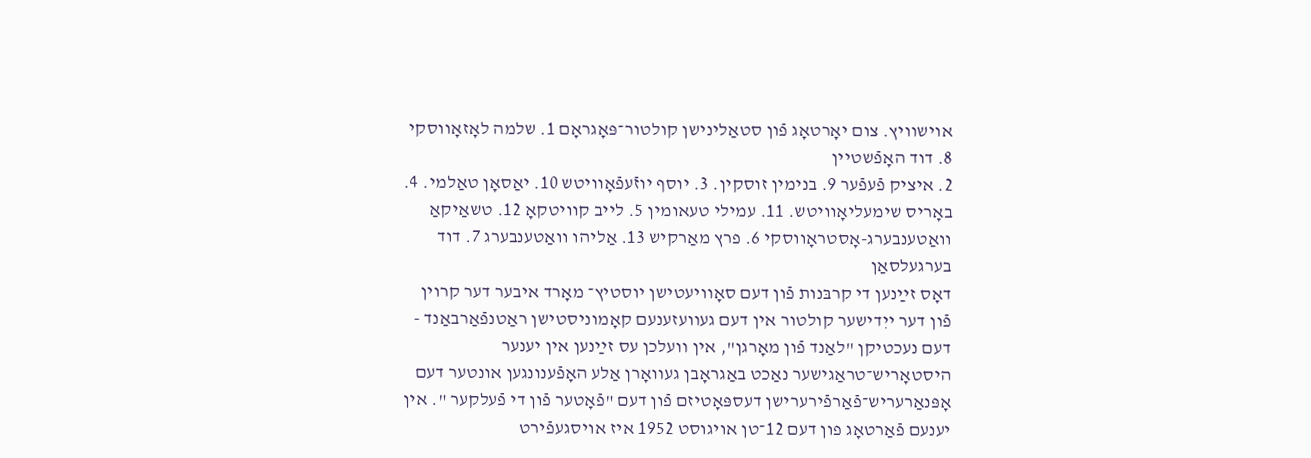אוישװיץ. צום יאָרטאָג פֿון סטאַלינישן קולטור־פּאָגראָם 1. שלמה לאָזאָווסקי 8. דוד האָפֿשטיין
2. איציק פֿעפֿער 9. בנימין זוסקין. 3. יוסף יוזֿעפֿאָוויטש 10. יאַסאָן טאַלמי. 4. באָריס שימעליאָוויטש. 11. עמילי טעאומין 5. לייב קוויטקאָ 12. טשאַיקאַ וואַטענבערג-אָסטראָווסקי 6. פרץ מאַרקיש 13. אַליהו וואַטענבערג 7. דוד בערגעלסאַן
דאָס זײַנען די קרבּנות פֿון דעם סאָװיעטישן יוסטיץ־ מאָרד איבער דער קרוין פֿון דער ייִדישער קולטור אין דעם געװעזענעם קאָמוניסטישן ראַטנפֿאַרבאַנד - דעם נעכטיקן "לאַנד פֿון מאָרגן", אין װעלכן עס זײַנען אין יענער היסטאָריש־טראַגישער נאַכט באַגראָבן געװאָרן אַלע האָפֿענונגען אונטער דעם אָפּנאַרעריש־פֿאַרפֿירערישן דעספּאָטיזם פֿון דעם "פֿאָטער פֿון די פֿעלקער ". אין יענעם פֿאַרטאָג פון דעם 12־טן אויגוסט 1952 איז אויסגעפֿירט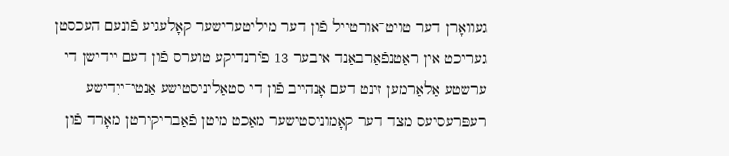געוואָרן דער טויט־אורטייל פֿון דער מיליטערישער קאָלעגיע פֿונעם העכסטן געריכט אין ראַטנפֿאַרבאַנד איבער 13 פיֿרנדיקע טוערס פֿון דעם יידישן די ערשטע אַלאַרמען זינט דעם אָנהײב פֿון די סטאַליניסטישע אַנטי־ייִדישע רעפּרעסיעס מצד דער קאָמוניסטישער מאַכט מיטן פֿאַבריקירטן מאָרד פֿון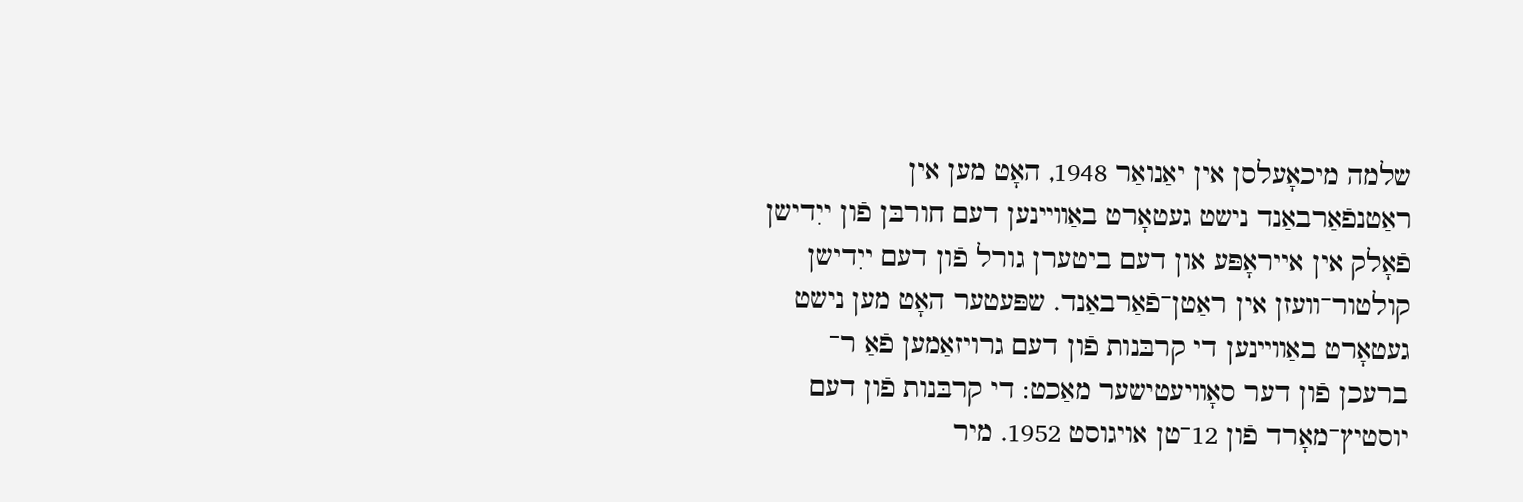שלמה מיכאָעלסן אין יאַנואַר 1948, האָט מען אין ראַטנפֿאַרבאַנד נישט געטאָרט באַװײנען דעם חורבּן פֿון ייִדישן פֿאָלק אין אייראָפּע און דעם ביטערן גורל פֿון דעם ייִדישן קולטור־װעזן אין ראַטן־פֿאַרבאַנד. שפּעטער האָט מען נישט געטאָרט באַװײנען די קרבּנות פֿון דעם גרויזאַמען פֿאַ ר־ ברעכן פֿון דער סאָװיעטישער מאַכט: די קרבּנות פֿון דעם יוסטיץ־מאָרד פֿון 12־טן אויגוסט 1952. מיר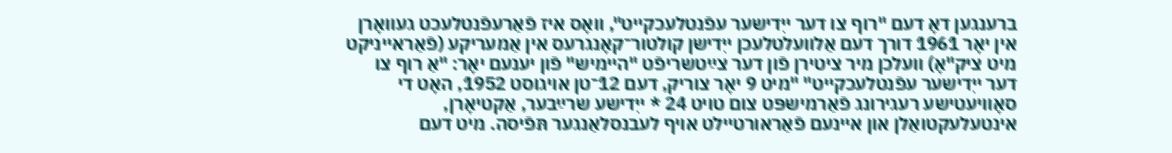ברענגען דאָ דעם "רוף צו דער ייִדישער עפֿנטלעכקייט", וואָס איז פֿאַרעפֿנטלעכט געװאָרן אין יאָר 1961 דורך דעם אַלװעלטלעכן ייִדישן קולטור־קאָנגרעס אין אַמעריקע (פֿאַראייניקט מיט ציק"אָ) װעלכן מיר ציטירן פֿון דער צײַטשריפֿט "היימיש" פֿון יענעם יאָר: "אַ רוף צו דער ייִדישער עפֿנטלעכקייט" "מיט 9 יאָר צוריק, דעם 12־טן אויגוסט 1952, האָט די סאָװיעטישע רעגירונג פֿאַרמישפּט צום טויט 24 * ייִדישע שרײַבער, אַקטיאָרן, אינטעלעקטואַלן און איינעם פֿאַראורטיילט אויף לעבנסלאַנגער תּפֿיסה. מיט דעם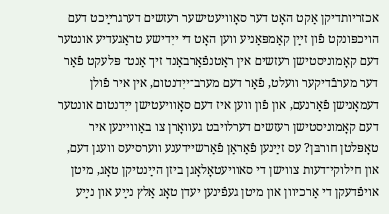אכזריותדיקן אַקט האָט דער סאָװיעטישער רעזשים דערגרײַכט דעם הויכפּונקט פֿון זײַן קאַמפּאַניע װען האָט די ייִדישע טראַגעדיע אונטער דעם קאָמוניסטישן רעזשים אין ראַטנפֿאַרבאַנד זיך אַנט־ פּלעקט פֿאַר דער מערבֿדיקער װעלט, פֿאַר דעם מערב־ייִדנטום, אין איר פֿולן דעמאָנישן פֿאַרנעם, און פֿון װען איז דעם סאָװיעטישן ייִדנטום אונטער דעם קאָמוניסטישן רעזשים דערלויבט געװאָרן צו באַװײנען איר טאָפּלטן חורבּן? עס זײַנען פֿאַראַן פֿאַרשיידענע װערסיעס װעגן דעם, און חילוקי־דעות צװישן די סאװיעטאָלאָגן ביזן הײַנטיקן טאָג, מיטן אויפֿדעקן די אַרכיװן און מיטן געפֿינען יעדן טאָג אַלץ נײַע און נײַע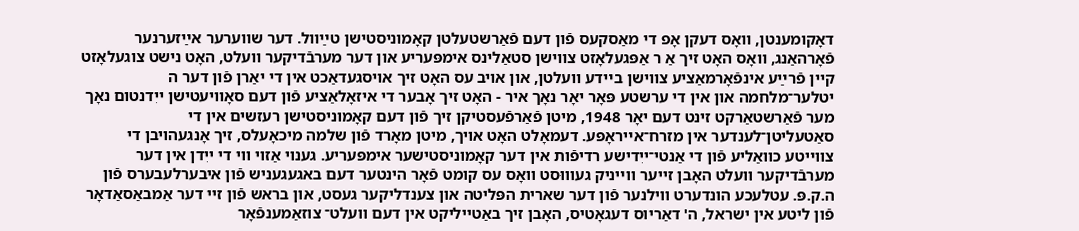דאָקומענטן, װאָס דעקן אָפ די מאַסקעס פֿון דעם פֿאַרשטעלטן קאָמוניסטישן טײַװל. דער שװערער אײַזערנער פֿאָרהאַנג, װאָס האָט זיך אַ ר אַפּגעלאָזט צװישן סטאַלינס אימפּעריע און דער מערבֿדיקער װעלט, האָט נישט צוגעלאָזט קיין פֿרײַע אינפֿאָרמאַציע צװישן בײדע װעלטן, און אויב עס האָט זיך אויסגעדאַכט אין די יאַרן פֿון דער ה יטלער־מלחמה און אין די ערשטע פּאָר יאָר נאָך איר - האָט זיך אָבער די איזאָלאַציע פֿון דעם סאָװיעטישן ייִדנטום נאָך מער פֿאַרשטאַרקט זינט דעם יאָר 1948, מיטן פֿאַרפֿעסטיקן זיך פֿון דעם קאָמוניסטישן רעזשים אין די סאַטעליטן־לענדער אין מזרח־אײראָפּע. דעמאָלט האָט אויך, מיטן מאָרד פֿון שלמה מיכאָעלס, זיך אָנגעהויבן די צװײטע כװאַליע פֿון די אַנטי־ייִדישע רדיפֿות אין דער קאָמוניסטישער אימפּעריע. גענוי אַזוי װי די ייִדן אין דער מערבֿדיקער װעלט האָבן זייער װײניק געװוּסט װאָס עס קומט פֿאָר הינטער דעם באגעגעניש פֿון איבערלעבערס פֿון ה.ק.פּ. עטלעכע הונדערט װילנער פֿון דער שארית הפּליטה און צענדליקער געסט, און בראש פֿון זיי דער אַמבאַסאַדאָר פֿון ליטע אין ישראל, ה' דאַריוס דעגאָטיס, האָבן זיך באַטייליקט אין דעם װעלט־ צוזאַמענפֿאָר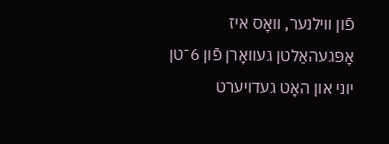פֿון װילנער, װאָס איז אָפּגעהאַלטן געװאָרן פֿון 6־טן יוני און האָט געדויערט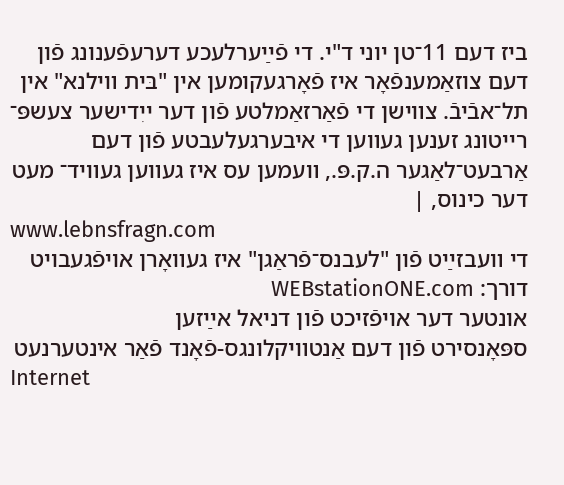ביז דעם 11־טן יוני ד"י. די פֿײַערלעכע דערעפֿענונג פֿון דעם צוזאַמענפֿאָר איז פֿאָרגעקומען אין "בּית װילנא" אין תל־אבֿיבֿ. צװישן די פֿאַרזאַמלטע פֿון דער ייִדישער צעשפּ־ רײטונג זענען געװען די איבערגעלעבטע פֿון דעם אַרבעט־לאַגער ה.ק.פּ., װעמען עס איז געװען געװיד־ מעט דער כינוס, |
www.lebnsfragn.com
די װעבזײַט פֿון "לעבנס־פֿראַגן" איז געװאָרן אויפֿגעבויט דורך: WEBstationONE.com
אונטער דער אויפֿזיכט פֿון דניאל אײַזען
ספּאָנסירט פֿון דעם אַנטװיקלונגס-פֿאָנד פֿאַר אינטערנעט
Internet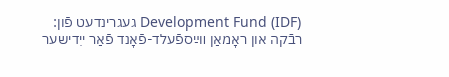Development Fund (IDF) געגרינדעט פֿון:
רבֿקה און ראָמאַן װײַספֿעלד-פֿאָנד פֿאַר ייִדישער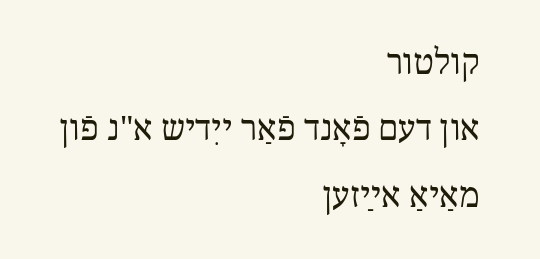קולטור
און דעם פֿאָנד פֿאַר ייִדיש א"נ פֿון מאַיאַ אײַזען